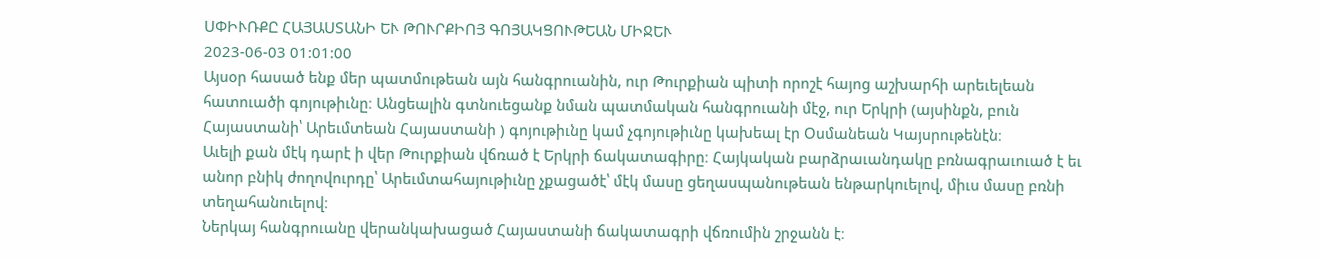ՍՓԻՒՌՔԸ ՀԱՅԱՍՏԱՆԻ ԵՒ ԹՈՒՐՔԻՈՅ ԳՈՅԱԿՑՈՒԹԵԱՆ ՄԻՋԵՒ
2023-06-03 01:01:00
Այսօր հասած ենք մեր պատմութեան այն հանգրուանին, ուր Թուրքիան պիտի որոշէ հայոց աշխարհի արեւելեան հատուածի գոյութիւնը։ Անցեալին գտնուեցանք նման պատմական հանգրուանի մէջ, ուր Երկրի (այսինքն, բուն Հայաստանի՝ Արեւմտեան Հայաստանի ) գոյութիւնը կամ չգոյութիւնը կախեալ էր Օսմանեան Կայսրութենէն։
Աւելի քան մէկ դարէ ի վեր Թուրքիան վճռած է Երկրի ճակատագիրը։ Հայկական բարձրաւանդակը բռնագրաւուած է եւ անոր բնիկ ժողովուրդը՝ Արեւմտահայութիւնը չքացածէ՝ մէկ մասը ցեղասպանութեան ենթարկուելով, միւս մասը բռնի տեղահանուելով։
Ներկայ հանգրուանը վերանկախացած Հայաստանի ճակատագրի վճռումին շրջանն է։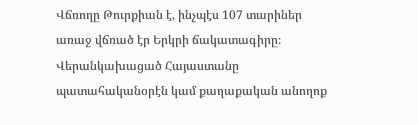Վճռողը Թուրքիան է, ինչպէս 107 տարիներ առաջ վճռած էր Երկրի ճակատագիրը։
Վերանկախացած Հայաստանը պատահականօրէն կամ քաղաքական անողոք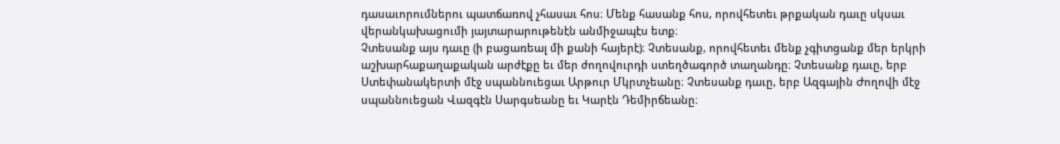դասաւորումներու պատճառով չհասաւ հոս։ Մենք հասանք հոս, որովհետեւ թրքական դաւը սկսաւ վերանկախացումի յայտարարութենէն անմիջապէս ետք։
Չտեսանք այս դաւը (ի բացառեալ մի քանի հայերէ)։ Չտեսանք, որովհետեւ մենք չգիտցանք մեր երկրի աշխարհաքաղաքական արժէքը եւ մեր ժողովուրդի ստեղծագործ տաղանդը։ Չտեսանք դաւը, երբ Ստեփանակերտի մէջ սպաննուեցաւ Արթուր Մկրտչեանը։ Չտեսանք դաւը, երբ Ազգային Ժողովի մէջ սպաննուեցան Վազգէն Սարգսեանը եւ Կարէն Դեմիրճեանը։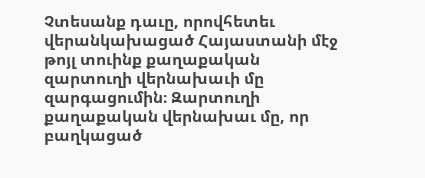Չտեսանք դաւը, որովհետեւ վերանկախացած Հայաստանի մէջ թոյլ տուինք քաղաքական զարտուղի վերնախաւի մը զարգացումին։ Զարտուղի քաղաքական վերնախաւ մը, որ բաղկացած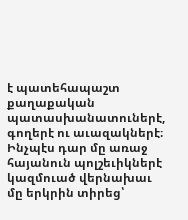է պատեհապաշտ քաղաքական պատասխանատուներէ, գողերէ ու աւազակներէ։
Ինչպէս դար մը առաջ հայանուն պոլշեւիկներէ կազմուած վերնախաւ մը երկրին տիրեց՝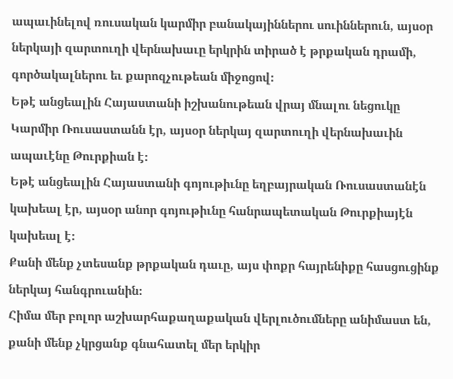ապաւինելով ռուսական կարմիր բանակայիններու սուիններուն, այսօր ներկայի զարտուղի վերնախաւը երկրին տիրած է թրքական դրամի, գործակալներու եւ քարոզչութեան միջոցով։
Եթէ անցեալին Հայաստանի իշխանութեան վրայ մնալու նեցուկը Կարմիր Ռուսաստանն էր, այսօր ներկայ զարտուղի վերնախաւին ապաւէնը Թուրքիան է։
Եթէ անցեալին Հայաստանի գոյութիւնը եղբայրական Ռուսաստանէն կախեալ էր, այսօր անոր գոյութիւնը հանրապետական Թուրքիայէն կախեալ է։
Քանի մենք չտեսանք թրքական դաւը, այս փոքր հայրենիքը հասցուցինք ներկայ հանգրուանին։
Հիմա մեր բոլոր աշխարհաքաղաքական վերլուծումները անիմաստ են, քանի մենք չկրցանք գնահատել մեր երկիր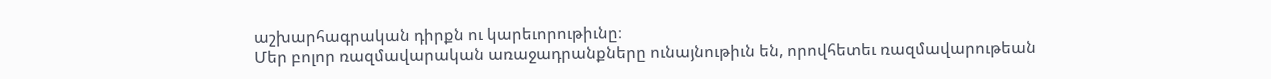աշխարհագրական դիրքն ու կարեւորութիւնը։
Մեր բոլոր ռազմավարական առաջադրանքները ունայնութիւն են, որովհետեւ ռազմավարութեան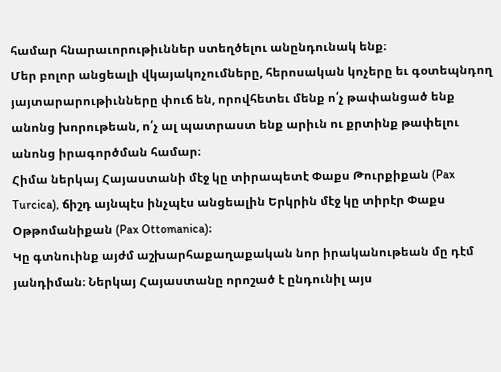համար հնարաւորութիւններ ստեղծելու անընդունակ ենք։
Մեր բոլոր անցեալի վկայակոչումները, հերոսական կոչերը եւ գօտեպնդող յայտարարութիւնները փուճ են, որովհետեւ մենք ո՛չ թափանցած ենք անոնց խորութեան, ո՛չ ալ պատրաստ ենք արիւն ու քրտինք թափելու անոնց իրագործման համար։
Հիմա ներկայ Հայաստանի մէջ կը տիրապետէ Փաքս Թուրքիքան (Pax Turcica), ճիշդ այնպէս ինչպէս անցեալին Երկրին մէջ կը տիրէր Փաքս Օթթոմանիքան (Pax Ottomanica)։
Կը գտնուինք այժմ աշխարհաքաղաքական նոր իրականութեան մը դէմ յանդիման։ Ներկայ Հայաստանը որոշած է ընդունիլ այս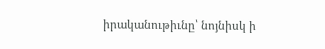իրականութիւնը՝ նոյնիսկ ի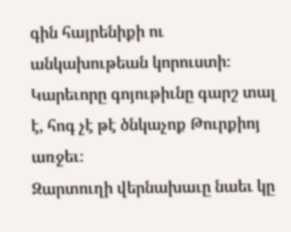գին հայրենիքի ու անկախութեան կորուստի։ Կարեւորը գոյութիւնը գարշ տալ է, հոգ չէ թէ ծնկաչոք Թուրքիոյ առջեւ։
Զարտուղի վերնախաւը նաեւ կը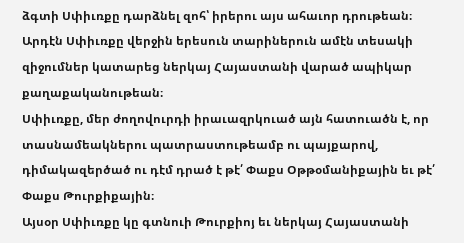ձգտի Սփիւռքը դարձնել զոհ՝ իրերու այս ահաւոր դրութեան։
Արդէն Սփիւռքը վերջին երեսուն տարիներուն ամէն տեսակի զիջումներ կատարեց ներկայ Հայաստանի վարած ապիկար քաղաքականութեան։
Սփիւռքը, մեր ժողովուրդի իրաւազրկուած այն հատուածն է, որ տասնամեակներու պատրաստութեամբ ու պայքարով, դիմակազերծած ու դէմ դրած է թէ՛ Փաքս Օթթօմանիքային եւ թէ՛ Փաքս Թուրքիքային։
Այսօր Սփիւռքը կը գտնուի Թուրքիոյ եւ ներկայ Հայաստանի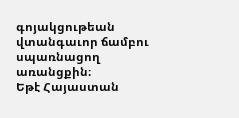գոյակցութեան վտանգաւոր ճամբու սպառնացող առանցքին։
Եթէ Հայաստան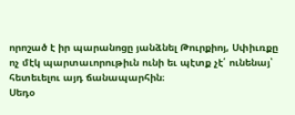որոշած է իր պարանոցը յանձնել Թուրքիոյ, Սփիւռքը ոչ մէկ պարտաւորութիւն ունի եւ պէտք չէ՛ ունենայ՝ հետեւելու այդ ճանապարհին։
Սեդօ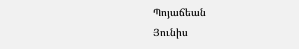Պոյաճեան
Յունիս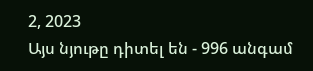2, 2023
Այս նյութը դիտել են - 996 անգամ